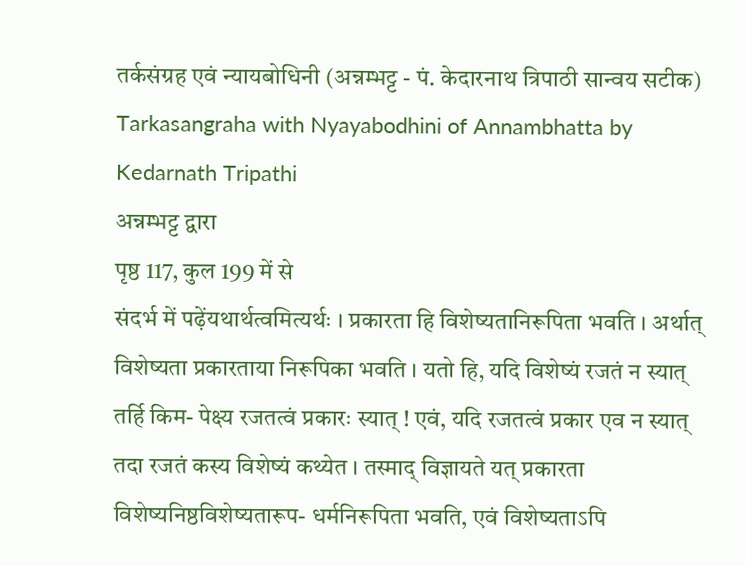तर्कसंग्रह एवं न्यायबोधिनी (अन्नम्भट्ट - पं. केदारनाथ त्रिपाठी सान्वय सटीक)
Tarkasangraha with Nyayabodhini of Annambhatta by Kedarnath Tripathi
अन्नम्भट्ट द्वारा
पृष्ठ 117, कुल 199 में से
संदर्भ में पढ़ेंयथार्थत्वमित्यर्थः । प्रकारता हि विशेष्यतानिरूपिता भवति । अर्थात् विशेष्यता प्रकारताया निरूपिका भवति । यतो हि, यदि विशेष्यं रजतं न स्यात् तर्हि किम- पेक्ष्य रजतत्वं प्रकारः स्यात् ! एवं, यदि रजतत्वं प्रकार एव न स्यात् तदा रजतं कस्य विशेष्यं कथ्येत । तस्माद् विज्ञायते यत् प्रकारता विशेष्यनिष्ठविशेष्यतारूप- धर्मनिरूपिता भवति, एवं विशेष्यताऽपि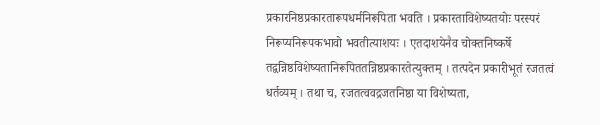प्रकारनिष्ठप्रकारतारूपधर्मनिरूपिता भवति । प्रकारताविशेष्यतयोः परस्परं निरूप्यनिरूपकभावो भवतीत्याशयः । एतदाशयेनैव चोक्तनिष्कर्षे तद्वन्निष्ठविशेष्यतानिरूपिततन्निष्ठप्रकारतेत्युक्तम् । तत्पदेन प्रकारीभूतं रजतत्वं धर्तव्यम् । तथा च, रजतत्ववद्रजतनिष्ठा या विशेष्यता,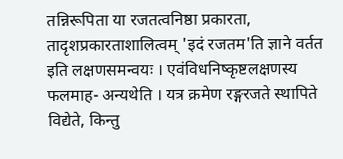तन्निरूपिता या रजतत्वनिष्ठा प्रकारता, तादृशप्रकारताशालित्वम् 'इदं रजतम'ति ज्ञाने वर्तत इति लक्षणसमन्वयः । एवंविधनिष्कृष्टलक्षणस्य फलमाह- अन्यथेति । यत्र क्रमेण रङ्गरजते स्थापिते विद्येते, किन्तु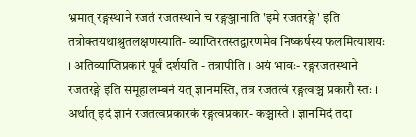भ्रमात् रङ्गस्थाने रजतं रजतस्थाने च रङ्गञ्जानाति 'इमे रजतरङ्गे' इति तत्रोक्तयथाश्रुतलक्षणस्याति- व्याप्तिरतस्तद्वारणमेव निष्कर्षस्य फलमित्याशयः । अतिव्याप्तिप्रकारं पूर्वं दर्शयति - तत्रापीति । अयं भावः- रङ्गरजतस्थाने रजतरङ्गे इति समूहालम्बनं यत् ज्ञानमस्ति, तत्र रजतत्वं रङ्गत्वञ्च प्रकारौ स्तः । अर्थात् इदं ज्ञानं रजतत्वप्रकारकं रङ्गत्वप्रकार- कञ्चास्ते । ज्ञानमिदं तदा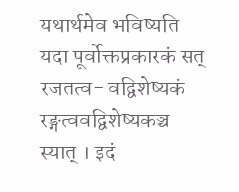यथार्थमेव भविष्यति यदा पूर्वोक्तप्रकारकं सत् रजतत्व- वद्विशेष्यकं रङ्गत्ववद्विशेष्यकञ्च स्यात् । इदं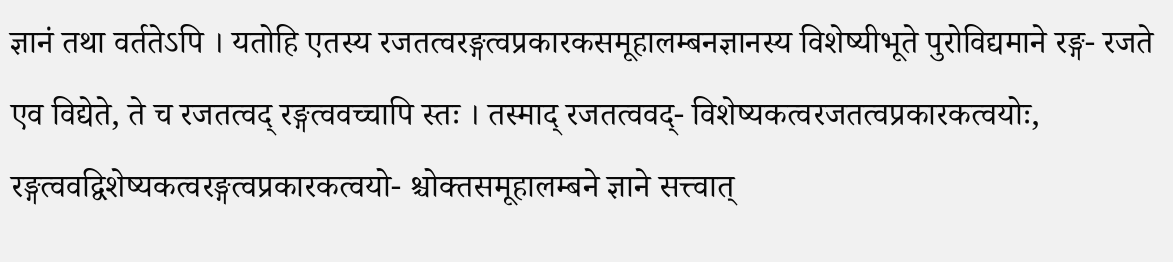ज्ञानं तथा वर्ततेऽपि । यतोहि एतस्य रजतत्वरङ्गत्वप्रकारकसमूहालम्बनज्ञानस्य विशेष्यीभूते पुरोविद्यमाने रङ्ग- रजते एव विद्येते, ते च रजतत्वद् रङ्गत्ववच्चापि स्तः । तस्माद् रजतत्ववद्- विशेष्यकत्वरजतत्वप्रकारकत्वयोः, रङ्गत्ववद्विशेष्यकत्वरङ्गत्वप्रकारकत्वयो- श्चोक्तसमूहालम्बने ज्ञाने सत्त्वात्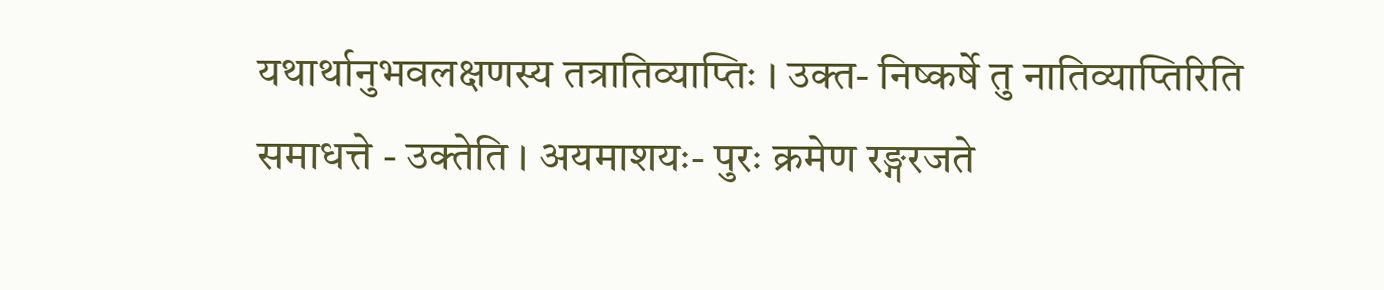यथार्थानुभवलक्षणस्य तत्रातिव्याप्तिः । उक्त- निष्कर्षे तु नातिव्याप्तिरिति समाधत्ते - उक्तेति । अयमाशयः- पुरः क्रमेण रङ्गरजते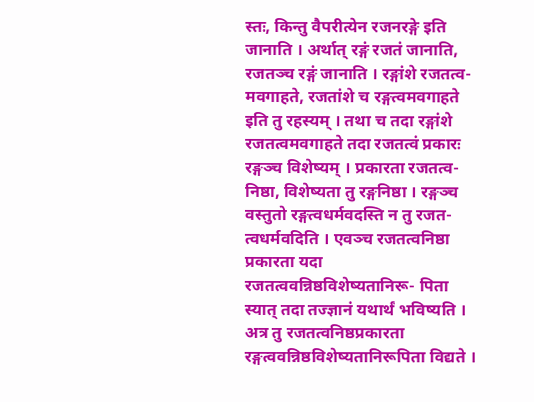स्तः, किन्तु वैपरीत्येन रजनरङ्गे इति जानाति । अर्थात् रङ्गं रजतं जानाति, रजतञ्च रङ्गं जानाति । रङ्गांशे रजतत्व- मवगाहते, रजतांशे च रङ्गत्वमवगाहते इति तु रहस्यम् । तथा च तदा रङ्गांशे रजतत्वमवगाहते तदा रजतत्वं प्रकारः रङ्गञ्च विशेष्यम् । प्रकारता रजतत्व- निष्ठा, विशेष्यता तु रङ्गनिष्ठा । रङ्गञ्च वस्तुतो रङ्गत्वधर्मवदस्ति न तु रजत- त्वधर्मवदिति । एवञ्च रजतत्वनिष्ठा प्रकारता यदा रजतत्ववन्निष्ठविशेष्यतानिरू- पिता स्यात् तदा तज्ज्ञानं यथार्थं भविष्यति । अत्र तु रजतत्वनिष्ठप्रकारता रङ्गत्ववन्निष्ठविशेष्यतानिरूपिता विद्यते ।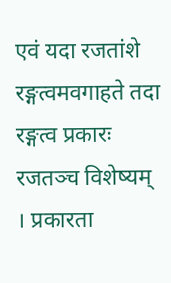एवं यदा रजतांशे रङ्गत्वमवगाहते तदा रङ्गत्व प्रकारः रजतञ्च विशेष्यम् । प्रकारता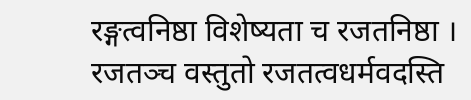रङ्गत्वनिष्ठा विशेष्यता च रजतनिष्ठा । रजतञ्च वस्तुतो रजतत्वधर्मवदस्ति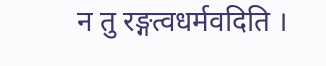न तु रङ्गत्वधर्मवदिति ।